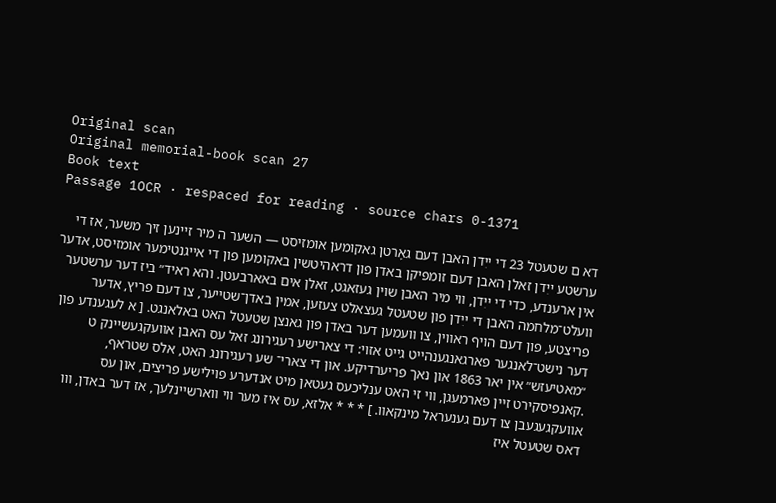Original scan
Original memorial-book scan 27
Book text
Passage 1OCR · respaced for reading · source chars 0-1371

דא ם שטעטל 23 די ייִדן האבן דעם גאָרטן גאקומען אומזיסט — השער ה מיר זײנען זיך משער, אז די ערשטע ייִדן זאלן האבן דעם זומפיקן באדן פון דראהיטשין באקומען פון די אײגנטימער אומזיסט, אדער אין ארענדע, כדי די ייִדן, װי מיר האבן שוין געזאגט, זאלן אים באארבעטן. והא ראיד״ ביז דער ערשטער װעלט־מלחמה האבן די ייִדן פון שטעטל געצאלט צעזען, אמין באדן־שטײער, צו דעם פריץ, אדער פריצטע, פון דעם הויף ראװין, צו װעמען דער באדן פון גאנצן שטעטל האט באלאנגט. [ א לעגענדע פון דער נישט־לאנגער פארגאנגענהײט גייט אזוי: די צארישע רעגירונג זאל עס האבן אװעקגעשײנק ט ״מאטיעזש״ אין יאר 1863 און נאך פריערדיקע. און די צארי־ שע רעגירונג האט, אלס שטראף, .קאנפיסקירט זײן פארמעגן, װי זי האט ענליכעס געטאן מיט אנדערע פוילישע פריצים, און עס אװעקגעגעבן צו דעם גענעראל מינקאװ. ] * * * אלזא, עס איז מער װי װארשײנלעך, אז דער באדן, װו דאס שטעטל איז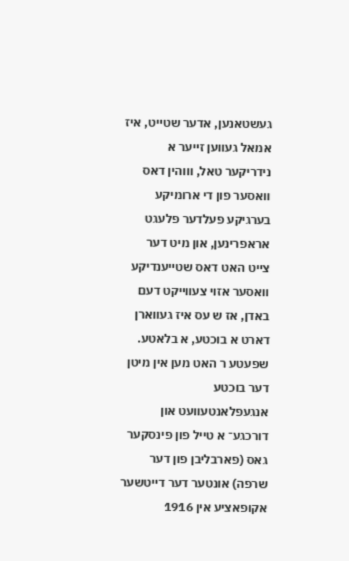געשטאנען, אדער שטײט, איז אמאל געװען זײער א נידריקער טאל, װוהין דאס װאסער פון די ארומיקע בערגיקע פעלדער פלעגט אראפרינען, און מיט דער צײט האט דאס שטײענדיקע װאסער אזוי צעװײקט דעם באדן, אז ש עס איז געװארן דארט א בוכטע, א בלאטע. שפעטע ר האט מען אין מיטן דער בוכטע אנגעפלאנטעװעט און דורכגע־ א טייל פון פינסקער גאס (פארבליבן פון דער שרפה) אונטער דער דײטשער אקופאציע אין 1916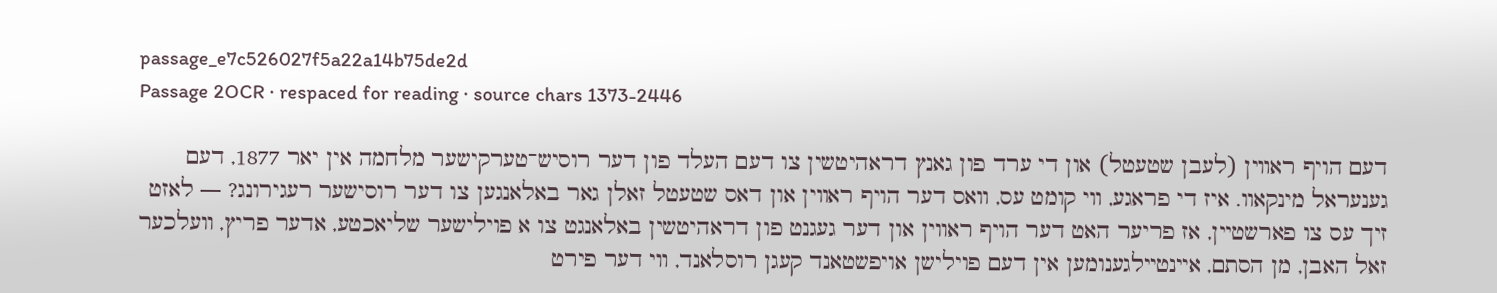passage_e7c526027f5a22a14b75de2d
Passage 2OCR · respaced for reading · source chars 1373-2446

דעם הויף ראװין (לעבן שטעטל) און די ערד פון גאנץ דראהיטשין צו דעם העלד פון דער רוסיש־טערקישער מלחמה אין יאר 1877, דעם גענעראל מינקאװ. איז די פראגע, װי קומט עס, װאס דער הויף ראװין און דאס שטעטל זאלן גאר באלאנגען צו דער רוסישער רעגירונג? — לאזט זיך עס צו פארשטײן, אז פריער האט דער הויף ראװין און דער געגנט פון דראהיטשין באלאנגט צו א פוילישער שליאכטע, אדער פריץ, װעלכער זאל האבן, מן הסתם, אײנטײלגענומען אין דעם פוילישן אויפשטאנד קעגן רוסלאנד, װי דער פירט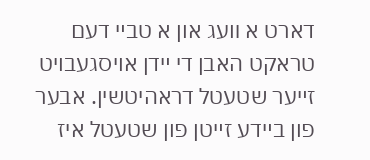דארט א װעג און א טבײ דעם טראקט האבן די ײדן אויסגעבויט זײער שטעטל דראהיטשין. אבער פון בײדע זײטן פון שטעטל איז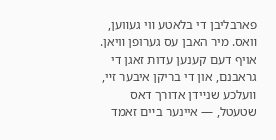פארבליבן די בלאטע װי געװען, װאס. מיר האבן עס גערופן װיאן. אויף דעם קענען עדות זאגן די גראבנם, און די בריקן איבער זײ, װעלכע שנײדן אדורך דאס שטעטל, — איינער בײם זאמד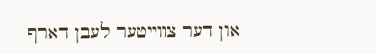און דער צװײטער לעבן דארף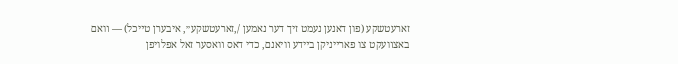זארעטשקע (פון דאנען נעמט זיך דער נאמען /,זארעטשקע״, איבערן טײכל) — װאם באצװעקט צו פארײניקן בײדע װיאנם, כדי דאס װאסער זאל אפלויפן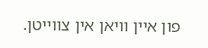פון איין װיאן אין צװײטן.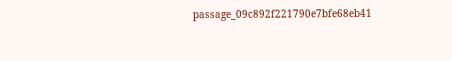passage_09c892f221790e7bfe68eb41